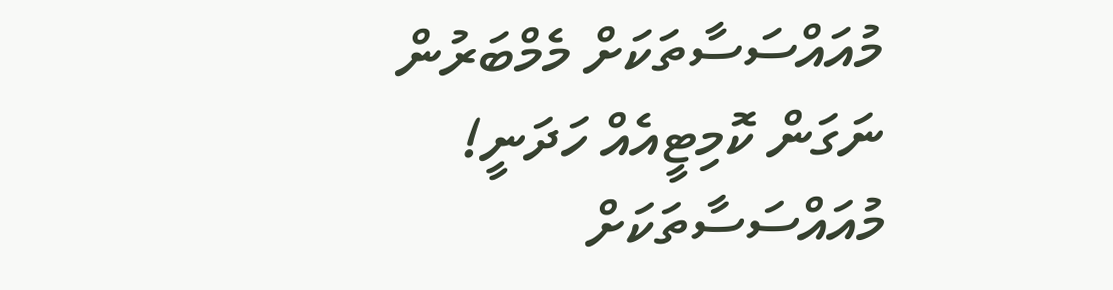މުއައްސަސާތަކަށް މެމްބަރުން ނަގަން ކޮމިޓީއެއް ހަދަނީ!
މުއައްސަސާތަކަށް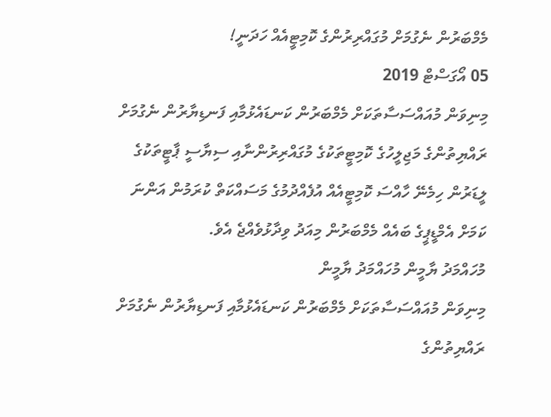މެމްބަރުން ނެގުމަށް މުގައްރިރުންގެ ކޮމިޓީއެއް ހަދަނީ!
05 އޯގަސްޓް 2019
މިނިވަން މުއައްސަސާތަކަށް މެމްބަރުން ކަނޑައެޅުމާއި ފަނޑިޔާރުން ނެގުމަށް ރައްޔިތުންގެ މަޖިލީހުގެ ކޮމިޓީތަކުގެ މުގައްރިރުންނާއި ސިޔާސީ ޕާޓީތަކުގެ ލީޑަރުން ހިމެނޭ ހާއްސަ ކޮމިޓީއެއް އުފެއްދުމުގެ މަސައްކަތް ކުރަމުން އަންނަ ކަމަށް އެމްޑީޕީގެ ބައެއް މެމްބަރުން މިއަދު ވިދާޅުވެއްޖެ އެވެ.
މުހައްމަދު ޔާމީން މުހައްމަދު ޔާމީން
މިނިވަން މުއައްސަސާތަކަށް މެމްބަރުން ކަނޑައެޅުމާއި ފަނޑިޔާރުން ނެގުމަށް ރައްޔިތުންގެ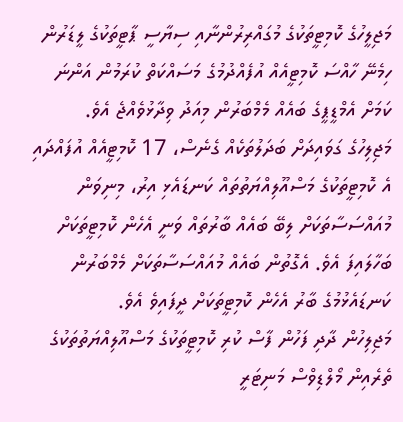މަޖިލީހުގެ ކޮމިޓީތަކުގެ މުގައްރިރުންނާއި ސިޔާސީ ޕާޓީތަކުގެ ލީޑަރުން ހިމެނޭ ހާއްސަ ކޮމިޓީއެއް އުފެއްދުމުގެ މަސައްކަތް ކުރަމުން އަންނަ ކަމަށް އެމްޑީޕީގެ ބައެއް މެމްބަރުން މިއަދު ވިދާޅުވެއްޖެ އެވެ.
މަޖިލިހުގެ ގަވައިދަށް ބަދަލުތަކެއް ގެނެސް، 17 ކޮމިޓީއެއް އުފައްދައި އެ ކޮމިޓީތަކުގެ މަސްއޫލިއްޔަތުތައް ކަނޑައެޅި އިރު، މިނިވަން މުއައްސަސާތަކަށް ލިބޭ ބައެއް ބާރުތައް ވަނީ އެހެން ކޮމިޓީތަކަށް ބަހާލައިފަ އެވެ. އެގޮތުން ބައެއް މުއައްސަސާތަކަށް މެމްބަރުން ކަނޑައެޅުމުގެ ބާރު އެހެން ކޮމިޓީތަކަށް ދީފައިވެ އެވެ.
މަޖިލިހުން ދާދި ފަހުން ފާސް ކުރި ކޮމިޓީތަކުގެ މަސްއޫލިއްޔަތުތަކުގެ ތެރެއިން މޯލްޑިވްސް މަނިޓަރީ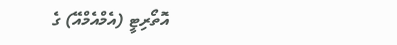އޮތޯރިޓީ (އެމްއެމްއޭ) ގެ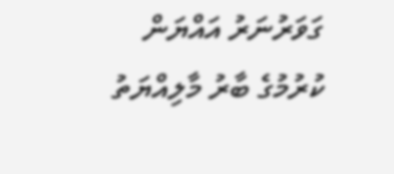ގަވަރުނަރު އައްޔަން ކުރުމުގެ ބާރު މާލިއްޔަތު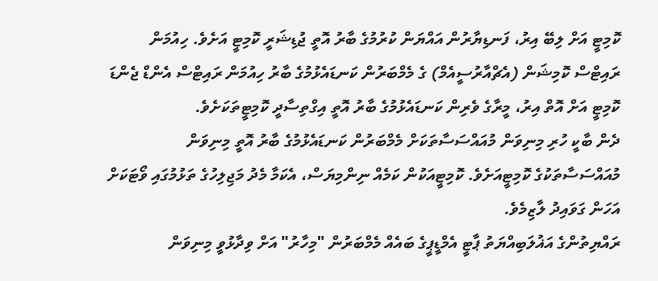ކޮމިޓީ އަށް ލިބޭ އިރު، ފަނޑިޔާރުން އައްޔަން ކުރުމުގެ ބާރު އޮތީ ޖުޑިޝަރީ ކޮމިޓީ އަށެވެ. ހިއުމަން ރައިޓްސް ކޮމިޝަން (އެޗްއާރުސީއެމް) ގެ މެމްބަރުން ކަނޑައެޅުމުގެ ބާރު ހިއުމަން ރައިޓްސް އެންޑް ޖެންޑަ ކޮމިޓީ އަށް އޮތް އިރު، މީރާގެ ވެރިން ކަނޑައެޅުމުގެ ބާރު އޮތީ އިގްތިސާދީ ކޮމިޓީތަކަށެވެ.
ދެން ބާކީ ހުރި މިނިވަން މުއައްސަސާތަކަށް މެމްބަރުން ކަނޑައެޅުމުގެ ބާރު އޮތީ މިނިވަން މުއައްސަސާތަކުގެ ކޮމިޓީއަށެވެ. ކޮމިޓީއަކުން ކަމެއް ނިންމިޔަސް، އެކަމާ މެދު މަޖިލިހުގެ ތަޅުމުގައި ވޯޓަކަށް އަހަން ގަވައިދު ލާޒިމެވެ.
ރައްޔިތުންގެ އަޣުލަބިއްޔަތު ޕާޓީ އެމްޑީޕީގެ ބައެއް މެމްބަރުން "މިހާރު" އަށް ވިދާޅުވީ މިނިވަން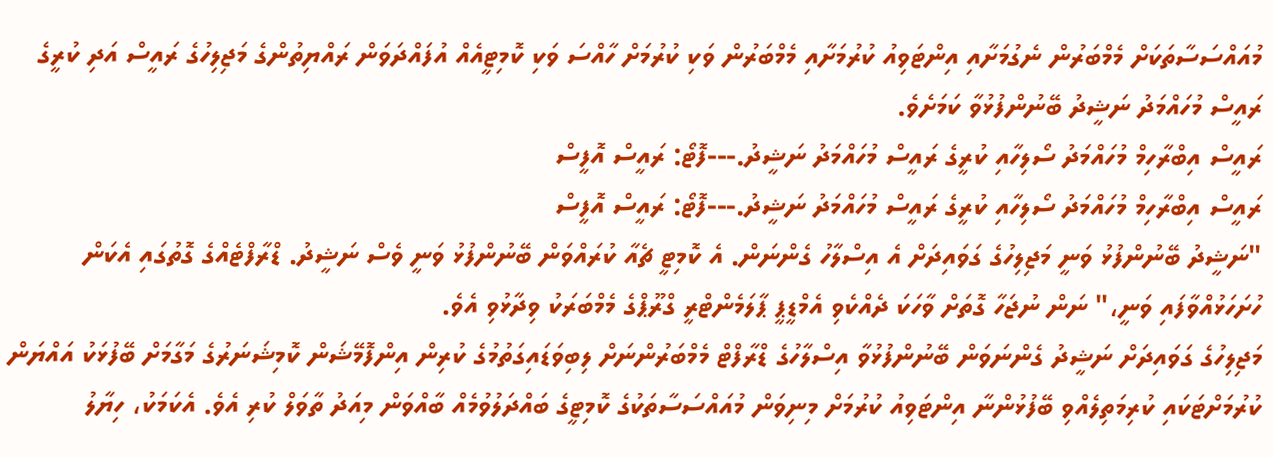މުއައްސަސާތަކަށް މެމްބަރުން ނެގުމަށާއި އިންޓަވިއު ކުރުމަށާއި މެމްބަރުން ވަކި ކުރުމަށް ހާއްސަ ވަކި ކޮމިޓީއެއް އުފައްދަވަން ރައްޔިތުންގެ މަޖިލިހުގެ ރައީސް އަދި ކުރީގެ ރައީސް މުހައްމަދު ނަޝީދު ބޭނުންފުޅުވާ ކަމަށެވެ.
ރައީސް އިބްރާހިމް މުހައްމަދު ސޯލިހާއި ކުރީގެ ރައީސް މުހައްމަދު ނަޝީދު.---ފޮޓޯ: ރައީސް އޮފީސް
ރައީސް އިބްރާހިމް މުހައްމަދު ސޯލިހާއި ކުރީގެ ރައީސް މުހައްމަދު ނަޝީދު.---ފޮޓޯ: ރައީސް އޮފީސް
"ނަޝީދު ބޭނުންފުޅު ވަނީ މަޖިލިހުގެ ގަވައިދަށް އެ އިސްލާހު ގެންނަން. އެ ކޮމިޓީ ޗެއާ ކުރައްވަން ބޭނުންފުޅު ވަނީ ވެސް ނަޝީދު. ޑްރާފްޓެއްގެ ގޮތުގައި އެކަން ހުށަހަޅުއްވާފައި ވަނީ،" ނަން ނުޖަހާ ގޮތަށް ވާހަކަ ދެއްކެވި އެމްޑީޕީ ޕާލަމެންޓްރީ ގްރޫޕްގެ މެމްބަރަކު ވިދާޅުވި އެވެ.
މަޖިލިހުގެ ގަވައިދަށް ނަޝީދު ގެންނަވަން ބޭނުންފުޅުވާ އިސްލާހުގެ ޑްރާފްޓް މެމްބަރުންނަށް ލިބިވަޑައިގަތުމުގެ ކުރިން އިންފޮމޭޝަން ކޮމިޝަނަރުގެ މަގާމަށް ބޭފުޅަކު އައްޔަން ކުރުމަށްޓަކައި ކުރިމަތިލެއްވި ބޭފުޅުންނާ އިންޓަވިއު ކުރުމަށް މިނިވަން މުއައްސަސާތަކުގެ ކޮމިޓީގެ ބައްދަލުވުމެއް ބާއްވަން މިއަދު ތާވަލް ކުރި އެވެ. އެކަމަކު، ހިޔާލު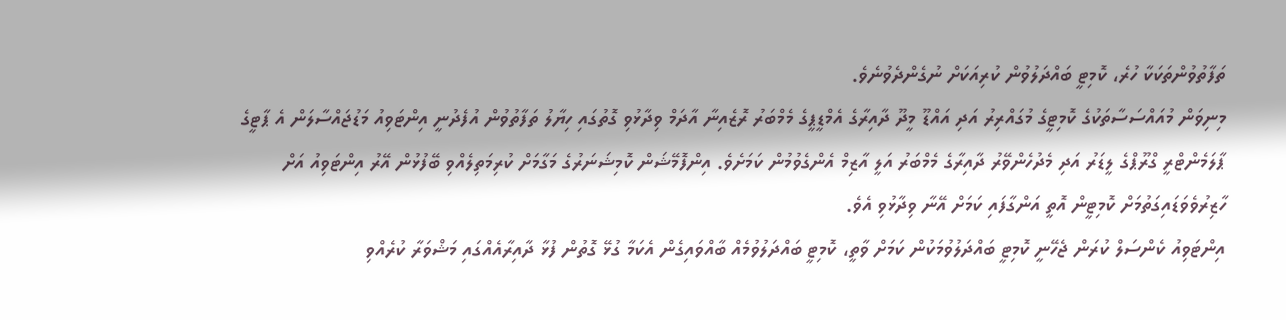ތަފާތުވުންތަކަކާ ހުރެ، ކޮމިޓީ ބައްދަލުވުން ކުރިއަކަށް ނުގެންދެވުނެވެ.
މިނިވަން މުއައްސަސާތަކުގެ ކޮމިޓީގެ މުގައްރިރު އަދި އައްޑޫ މީދޫ ދާއިރާގެ އެމްޑީޕީގެ މެމްބަރު ރޮޒެއިނާ އާދަމް ވިދާޅުވި ގޮތުގައި ހިޔާލު ތަފާތުވުން އުފެދުނީ އިންޓަވިއު މަޑުޖައްސާލަން އެ ޕާޓީގެ ޕާލަމެންޓްރީ ގްރޫޕްގެ ލީޑަރު އަދި މެދުހެންވޭރު ދާއިރާގެ މެމްބަރު އަލީ އާޒިމް އެންގެވުމުން ކަމަށެވެ. އިންފޮމޭޝަން ކޮމިޝަނަރުގެ މަގާމަށް ކުރިމަތިލެއްވި ބޭފުޅުން އޭރު އިންޓަވިއު އަށް ހާޒިރުވެވަޑައިގަތުމަށް ކޮމިޓީން އޮތީ އަންގާފައި ކަމަށް އޭނާ ވިދާޅުވި އެވެ.
އިންޓަވިއު ކެންސަލް ކުރަން ޖެހޭނީ ކޮމިޓީ ބައްދަލުވުމަކުން ކަމަށް ވާތީ، ކޮމިޓީ ބައްދަލުވުމެއް ބާއްވައިގެން އެކަމާ ގުޅޭ ގޮތުން ފުޅާ ދާއިރާއެއްގައި މަޝްވަރާ ކުރެއްވި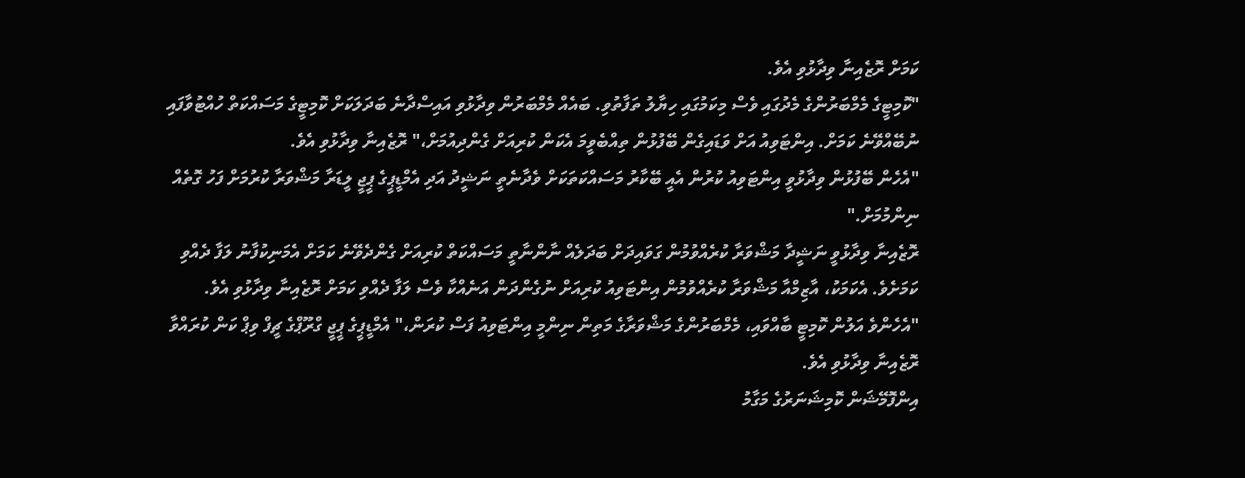ކަމަށް ރޮޒެއިނާ ވިދާޅުވި އެވެ.
"ކޮމިޓީގެ މެމްބަރުންގެ މެދުގައި ވެސް މިކަމުގައި ހިޔާލު ތަފާތުވި. ބައެއް މެމްބަރުން ވިދާޅުވި އައިސްދާނެ ބަދަލަކަށް ކޮމިޓީގެ މަސައްކަތް ހުއްޓުވާފައި ނުބޭއްވޭނެ ކަމަށް. އިންޓަވިއު އަށް ވަޑައިގެން ބޭފުޅުން ތިއްބެވީމަ އެކަން ކުރިއަށް ގެންދިއުމަށް،" ރޮޒެއިނާ ވިދާޅުވި އެވެ.
"އެހެން ބޭފުޅުން ވިދާޅުވީ އިންޓަވިއު ކުރުން އެއީ ބޭކާރު މަސައްކަތަކަށް ވެދާނެތީ ނަޝީދު އަދި އެމްޑީޕީގެ ޕީޖީ ލީޑަރާ މަޝްވަރާ ކުރުމަށް ފަހު ގޮތެއް ނިންމުމަށް."
ރޮޒެއިނާ ވިދާޅުވީ ނަޝީދާ މަޝްވަރާ ކުރެއްވުމުން ގަވައިދަށް ބަދަލެއް ނާންނާތީ މަސައްކަތް ކުރިއަށް ގެންދެވޭނެ ކަމަށް އެމަނިކުފާނު ލަފާ ދެއްވި ކަމަށެވެ. އެކަމަކު، އާޒިމްއާ މަޝްވަރާ ކުރެއްވުމުން އިންޓަވިއު ކުރިއަށް ނުގެންދަން އަނެއްކާ ވެސް ލަފާ ދެއްވި ކަމަށް ރޮޒެއިނާ ވިދާޅުވި އެވެ.
"އެހެންވެ އަލުން ކޮމިޓީ ބާއްވައި، މެމްބަރުންގެ މަޝްވަރާގެ މަތިން ނިންމީ އިންޓަވިއު ފަސް ކުރަން،" އެމްޑީޕީގެ ޕީޖީ ގްރޫޕްގެ ޗީފް ވިޕް ކަން ކުރައްވާ ރޮޒެއިނާ ވިދާޅުވި އެވެ.
އިންފޮމޭޝަން ކޮމިޝަނަރުގެ މަގާމު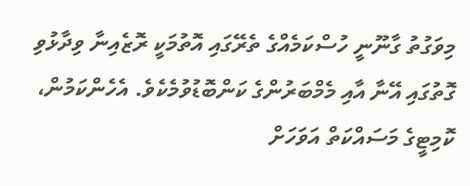މިވަގުތު ގާނޫނީ ހުސްކަމެއްގެ ތެރޭގައި އޮތުމަކީ ރޮޒެއިނާ ވިދާޅުވި ގޮތުގައި އޭނާ އާއި މެމްބަރުންގެ ކަންބޮޑުވުމެކެވެ. އެހެންކަމުން، ކޮމިޓީގެ މަސައްކަތް އަވަހަށް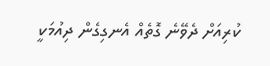ކުރިއަށް ދެވޭނެ ގޮތެއް އެނގިގެން ދިއުމަކީ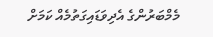މެމްބަރުންގެ އެދިވަޑައިގަތުމެއް ކަމަށް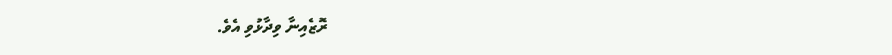ރޮޒެއިނާ ވިދާޅުވި އެވެ.